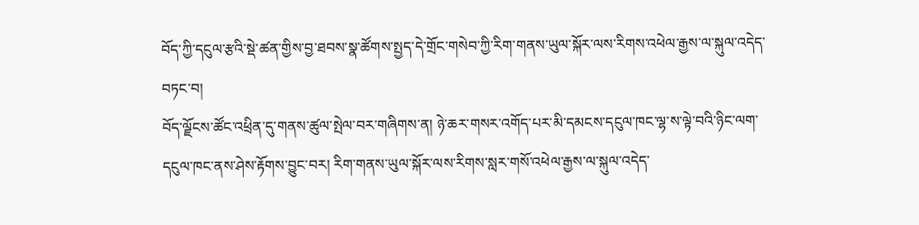བོད་ཀྱི་དངུལ་རྩའི་སྡེ་ཚན་གྱིས་བྱ་ཐབས་སྣ་ཚོགས་སྤྱད་དེ་གྲོང་གསེབ་ཀྱི་རིག་གནས་ཡུལ་སྐོར་ལས་རིགས་འཕེལ་རྒྱས་ལ་སྐུལ་འདེད་བཏང་བ།
བོད་ལྗོངས་ཚོང་འཕྲིན་དུ་གནས་ཚུལ་སྤེལ་བར་གཞིགས་ན། ཉེ་ཆར་གསར་འགོད་པར་མི་དམངས་དངུལ་ཁང་ལྷ་ས་ལྟེ་བའི་ཉིང་ལག་དངུལ་ཁང་ནས་ཤེས་རྟོགས་བྱུང་བར། རིག་གནས་ཡུལ་སྐོར་ལས་རིགས་སླར་གསོ་འཕེལ་རྒྱས་ལ་སྐུལ་འདེད་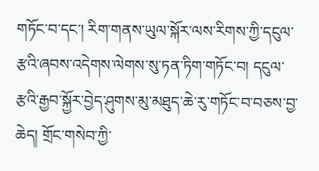གཏོང་བ་དང་། རིག་གནས་ཡུལ་སྐོར་ལས་རིགས་ཀྱི་དངུལ་རྩའི་ཞབས་འདེགས་ལེགས་སུ་ཏན་ཏིག་གཏོང་བ། དངུལ་རྩའི་རྒྱབ་སྐྱོར་བྱེད་ཤུགས་མུ་མཐུད་ཆེ་རུ་གཏོང་བ་བཅས་བྱ་ཆེད། གྲོང་གསེབ་ཀྱི་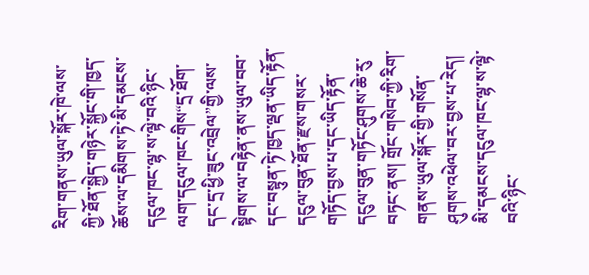རིག་གནས་ཡུལ་སྐོར་ཁེ་ལས་ཀྱི་ཐོན་སྐྱེད་གཉེར་སྐྱོང་གི་ཁྱད་ཆོས་ལ་དམིགས་ཏེ་མི་དམངས་དངུལ་ཁང་ལྷ་ས་ལྟེ་བའི་ཉིང་ལག་དངུལ་ཁང་གིས“དྲ་ཐོག་དང་དྲ་ཕྱི་ཟུང་འབྲེལ”གྱི་ལས་སྟེགས་ལ་བརྟེན་ནས་ཡུལ་བབ་དང་བསྟུན་ཏེ་ཁྱད་ལྡན་ཡིད་རྟོན་དངུལ་བུན་ཐོན་རྫས་གསར་གཏོད་བྱས་པ་དང་ཡིད་རྟོན་དངུལ་བུན་གཏོང་ཤུགས་ཆེ་རུ་བཏང་ནས། གྲོང་གསེབ་ཀྱི་རིག་གནས་ཡུལ་སྐོར་གྱི་གསོན་ཤུགས་འཕེལ་བར་བྱས་པ་རེད།
མི་དམངས་དངུལ་ཁང་ལྷ་ས་ལྟེ་བའི་ཉིང་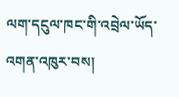ལག་དངུལ་ཁང་གི་འབྲེལ་ཡོད་འགན་འཁུར་བས།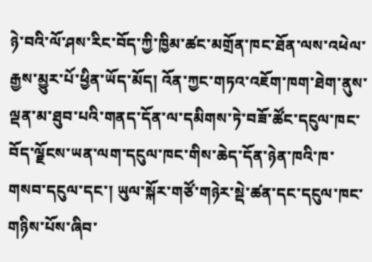ཉེ་བའི་ལོ་ཤས་རིང་བོད་ཀྱི་ཁྱིམ་ཚང་མགྲོན་ཁང་ཐོན་ལས་འཕེལ་རྒྱས་མྱུར་པོ་ཕྱིན་ཡོད་མོད། འོན་ཀྱང་གཏའ་འཇོག་ཁག་ཐེག་ནུས་ལྡན་མ་ཐུབ་པའི་གནད་དོན་ལ་དམིགས་ཏེ་བཟོ་ཚོང་དངུལ་ཁང་བོད་ལྗོངས་ཡན་ལག་དངུལ་ཁང་གིས་ཆེད་དོན་ཉེན་ཁའི་ཁ་གསབ་དངུལ་དང་། ཡུལ་སྐོར་གཙོ་གཉེར་སྡེ་ཚན་དང་དངུལ་ཁང་གཉིས་པོས་ཞིབ་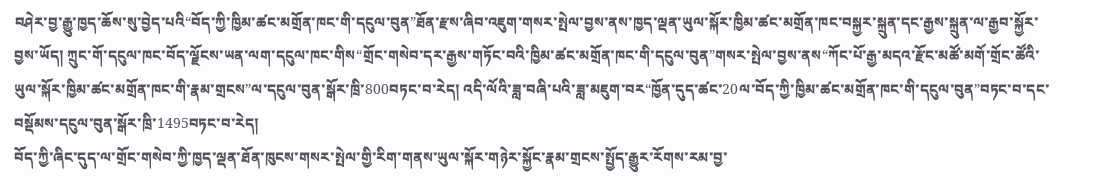བཤེར་བྱ་རྒྱུ་ཁྱད་ཆོས་སུ་བྱེད་པའི“བོད་ཀྱི་ཁྱིམ་ཚང་མགྲོན་ཁང་གི་དངུལ་བུན”ཐོན་རྫས་ཞིབ་འཇུག་གསར་སྤེལ་བྱས་ནས་ཁྱད་ལྡན་ཡུལ་སྐོར་ཁྱིམ་ཚང་མགྲོན་ཁང་བསྐྱར་སྐྲུན་དང་རྒྱས་སྐྲུན་ལ་རྒྱབ་སྐྱོར་བྱས་ཡོད། ཀྲུང་གོ་དངུལ་ཁང་བོད་ལྗོངས་ཡན་ལག་དངུལ་ཁང་གིས“གྲོང་གསེབ་དར་རྒྱས་གཏོང་བའི་ཁྱིམ་ཚང་མགྲོན་ཁང་གི་དངུལ་བུན”གསར་སྤེལ་བྱས་ནས“ཀོང་པོ་རྒྱ་མདའ་རྫོང་མཚོ་མགོ་གྲོང་ཚོའི་ཡུལ་སྐོར་ཁྱིམ་ཚང་མགྲོན་ཁང་གི་རྣམ་གྲངས”ལ་དངུལ་བུན་སྒོར་ཁྲི་800བཏང་བ་རེད། འདི་ལོའི་ཟླ་བཞི་པའི་ཟླ་མཇུག་བར“ཁྱོན་དུད་ཚང་20ལ་བོད་ཀྱི་ཁྱིམ་ཚང་མགྲོན་ཁང་གི་དངུལ་བུན”བཏང་བ་དང་བསྡོམས་དངུལ་བུན་སྒོར་ཁྲི་1495བཏང་བ་རེད།
བོད་ཀྱི་ཞིང་དུད་ལ་གྲོང་གསེབ་ཀྱི་ཁྱད་ལྡན་ཐོན་ཁུངས་གསར་སྤེལ་གྱི་རིག་གནས་ཡུལ་སྐོར་གཉེར་སྐྱོང་རྣམ་གྲངས་སྤྱོད་རྒྱུར་རོགས་རམ་བྱ་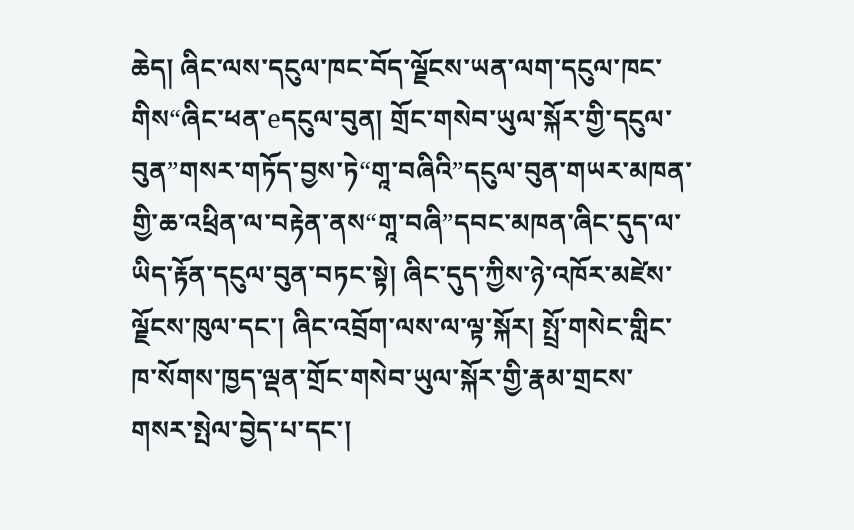ཆེད། ཞིང་ལས་དངུལ་ཁང་བོད་ལྗོངས་ཡན་ལག་དངུལ་ཁང་གིས“ཞིང་ཕན་eདངུལ་བུན། གྲོང་གསེབ་ཡུལ་སྐོར་གྱི་དངུལ་བུན”གསར་གཏོད་བྱས་ཏེ“གཱ་བཞིའི”དངུལ་བུན་གཡར་མཁན་གྱི་ཆ་འཕྲིན་ལ་བརྟེན་ནས“གཱ་བཞི”དབང་མཁན་ཞིང་དུད་ལ་ཡིད་རྟོན་དངུལ་བུན་བཏང་སྟེ། ཞིང་དུད་ཀྱིས་ཉེ་འཁོར་མཛེས་ལྗོངས་ཁུལ་དང་། ཞིང་འབྲོག་ལས་ལ་ལྟ་སྐོར། སྤྲོ་གསེང་གླིང་ཁ་སོགས་ཁྱད་ལྡན་གྲོང་གསེབ་ཡུལ་སྐོར་གྱི་རྣམ་གྲངས་གསར་སྤེལ་བྱེད་པ་དང་།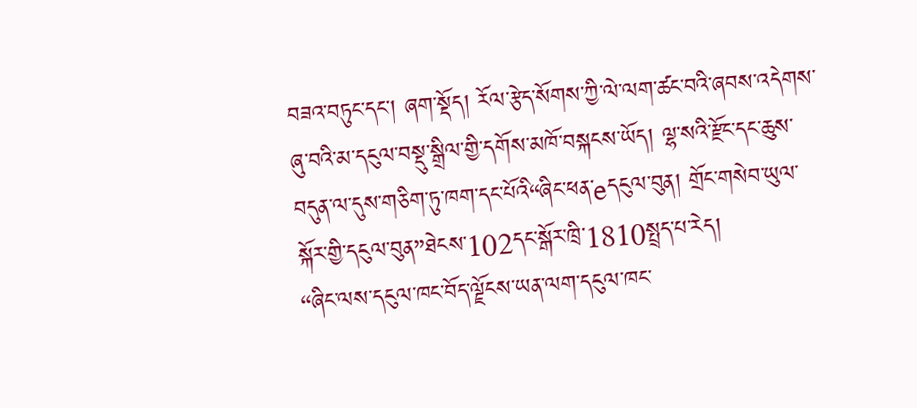བཟའ་བཏུང་དང་། ཞག་སྡོད། རོལ་རྩེད་སོགས་ཀྱི་ལེ་ལག་ཚང་བའི་ཞབས་འདེགས་ཞུ་བའི་མ་དངུལ་བསྡུ་སྒྲིལ་གྱི་དགོས་མཁོ་བསྐངས་ཡོད། ལྷ་སའི་རྫོང་དང་ཆུས་བདུན་ལ་དུས་གཅིག་ཏུ་ཁག་དང་པོའི“ཞིང་ཕན་eདངུལ་བུན། གྲོང་གསེབ་ཡུལ་སྐོར་གྱི་དངུལ་བུན”ཐེངས་102དང་སྒོར་ཁྲི་1810སྤྲད་པ་རེད།
“ཞིང་ལས་དངུལ་ཁང་བོད་ལྗོངས་ཡན་ལག་དངུལ་ཁང་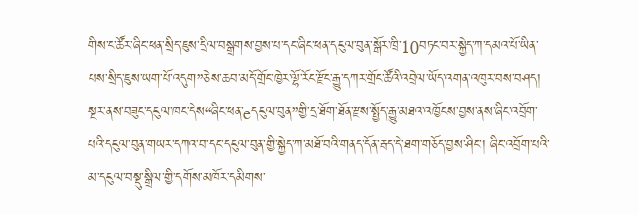གིས་ང་ཚོར་ཞིང་ཕན་སྲིད་ཇུས་དྲིལ་བསྒྲགས་བྱས་པ་དང་ཞིང་ཕན་དངུལ་བུན་སྒོར་ཁྲི་10བཏང་བར་སྐྱེད་ཀ་དམའ་པོ་ཡིན་པས་སྲིད་ཇུས་ཡག་པོ་འདུག”ཅེས་ཆབ་མདོ་གྲོང་ཁྱེར་ལྷོ་རོང་རྫོང་རྒྱུ་དཀར་གྲོང་ཚོའི་འབྲེལ་ཡོད་འགན་འཁུར་བས་བཤད། སྔར་ནས་བཟུང་དངུལ་ཁང་དེས“ཞིང་ཕན་eདངུལ་བུན”གྱི་དྲ་ཐོག་ཐོན་རྫས་སྤྱོད་རྒྱུ་མཐའ་འཁྱོངས་བྱས་ནས་ཞིང་འབྲོག་པའི་དངུལ་བུན་གཡར་དཀའ་བ་དང་དངུལ་བུན་གྱི་སྐྱེད་ཀ་མཐོ་བའི་གནད་དོན་རྦད་དེ་ཐག་གཅོད་བྱས་ཤིང་། ཞིང་འབྲོག་པའི་མ་དངུལ་བསྡུ་སྒྲིལ་གྱི་དགོས་མཁོར་དམིགས་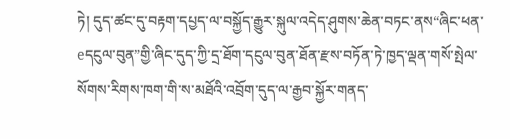ཏེ། དུད་ཚང་དུ་བརྟག་དཔྱད་ལ་བསྐྱོད་རྒྱུར་སྐུལ་འདེད་ཤུགས་ཆེན་བཏང་ནས“ཞིང་ཕན་eདངུལ་བུན”གྱི་ཞིང་དུད་ཀྱི་དྲ་ཐོག་དངུལ་བུན་ཐོན་རྫས་བཏོན་ཏེ་ཁྱད་ལྡན་གསོ་སྤེལ་སོགས་རིགས་ཁག་གི་ས་མཐོའི་འབྲོག་དུད་ལ་རྒྱབ་སྐྱོར་གནད་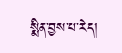སྨིན་བྱས་པ་རེད།